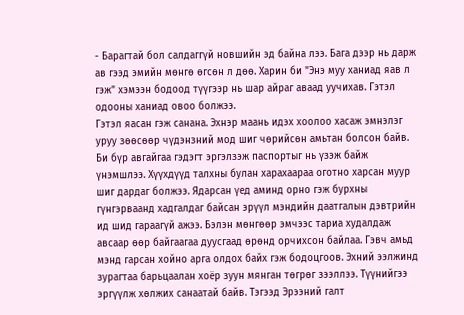- Барагтай бол салдаггүй новшийн эд байна лээ. Бага дээр нь дарж ав гээд эмийн мөнгө өгсөн л дөө. Харин би "Энэ муу ханиад яав л гэж" хэмээн бодоод түүгээр нь шар айраг аваад уучихав. Гэтэл одооны ханиад овоо болжээ.
Гэтэл яасан гэж санана. Эхнэр маань идэх хоолоо хасаж эмнэлэг уруу зөөсөөр чүдэнзний мод шиг чөрийсөн амьтан болсон байв. Би бүр авгайгаа гэдэгт эргэлзэж паспортыг нь үзэж байж үнэмшлээ. Хүүхдүүд талхны булан харахаараа оготно харсан муур шиг дардаг болжээ. Ядарсан үед аминд орно гэж бурхны гүнгэрваанд хадгалдаг байсан эрүүл мэндийн даатгалын дэвтрийн ид шид гараагүй ажээ. Бэлэн мөнгөөр эмчээс тариа худалдаж авсаар өөр байгаагаа дуусгаад өрөнд орчихсон байлаа. Гэвч амьд мэнд гарсан хойно арга олдох байх гэж бодоцгоов. Эхний ээлжинд зурагтаа барьцаалан хоёр зуун мянган төгрөг зээллээ. Түүнийгээ эргүүлж хөлжих санаатай байв. Тэгээд Эрээний галт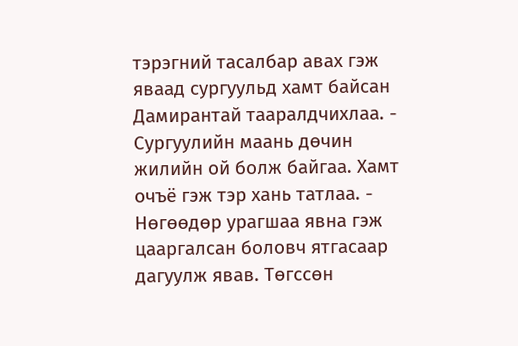тэрэгний тасалбар авах гэж яваад сургуульд хамт байсан Дамирантай тааралдчихлаа. - Сургуулийн маань дөчин жилийн ой болж байгаа. Хамт очъё гэж тэр хань татлаа. - Нөгөөдөр урагшаа явна гэж цааргалсан боловч ятгасаар дагуулж явав. Төгссөн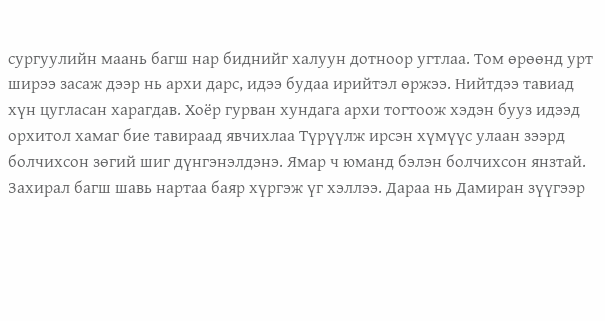сургуулийн маань багш нар биднийг халуун дотноор угтлаа. Том өрөөнд урт ширээ засаж дээр нь архи дарс, идээ будаа ирийтэл өржээ. Нийтдээ тавиад хүн цугласан харагдав. Хоёр гурван хундага архи тогтоож хэдэн бууз идээд орхитол хамаг бие тавираад явчихлаа Түрүүлж ирсэн хүмүүс улаан зээрд болчихсон зөгий шиг дүнгэнэлдэнэ. Ямар ч юманд бэлэн болчихсон янзтай. Захирал багш шавь нартаа баяр хүргэж үг хэллээ. Дараа нь Дамиран зүүгээр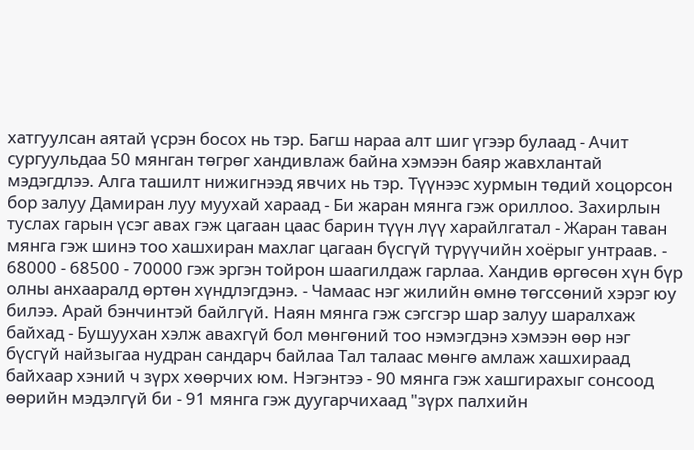хатгуулсан аятай үсрэн босох нь тэр. Багш нараа алт шиг үгээр булаад - Ачит сургуульдаа 50 мянган төгрөг хандивлаж байна хэмээн баяр жавхлантай мэдэгдлээ. Алга ташилт нижигнээд явчих нь тэр. Түүнээс хурмын төдий хоцорсон бор залуу Дамиран луу муухай хараад - Би жаран мянга гэж ориллоо. Захирлын туслах гарын үсэг авах гэж цагаан цаас барин түүн лүү харайлгатал - Жаран таван мянга гэж шинэ тоо хашхиран махлаг цагаан бүсгүй түрүүчийн хоёрыг унтраав. - 68000 - 68500 - 70000 гэж эргэн тойрон шаагилдаж гарлаа. Хандив өргөсөн хүн бүр олны анхааралд өртөн хүндлэгдэнэ. - Чамаас нэг жилийн өмнө төгссөний хэрэг юу билээ. Арай бэнчинтэй байлгүй. Наян мянга гэж сэгсгэр шар залуу шаралхаж байхад - Бушуухан хэлж авахгүй бол мөнгөний тоо нэмэгдэнэ хэмээн өөр нэг бүсгүй найзыгаа нудран сандарч байлаа Тал талаас мөнгө амлаж хашхираад байхаар хэний ч зүрх хөөрчих юм. Нэгэнтээ - 90 мянга гэж хашгирахыг сонсоод өөрийн мэдэлгүй би - 91 мянга гэж дуугарчихаад "зүрх палхийн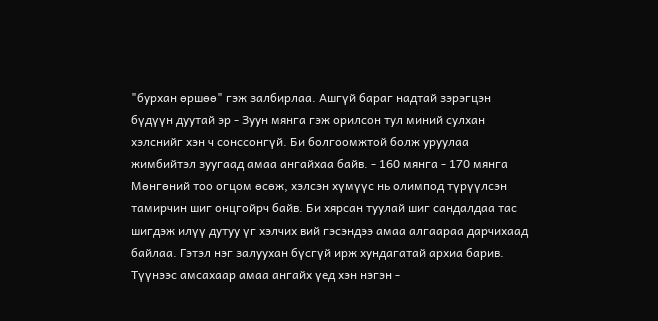"бурхан өршөө" гэж залбирлаа. Ашгүй бараг надтай зэрэгцэн бүдүүн дуутай эр - Зуун мянга гэж орилсон тул миний сулхан хэлснийг хэн ч сонссонгүй. Би болгоомжтой болж уруулаа жимбийтэл зуугаад амаа ангайхаа байв. - 160 мянга - 170 мянга Мөнгөний тоо огцом өсөж, хэлсэн хүмүүс нь олимпод түрүүлсэн тамирчин шиг онцгойрч байв. Би хярсан туулай шиг сандалдаа тас шигдэж илүү дутуу үг хэлчих вий гэсэндээ амаа алгаараа дарчихаад байлаа. Гэтэл нэг залуухан бүсгүй ирж хундагатай архиа барив. Түүнээс амсахаар амаа ангайх үед хэн нэгэн -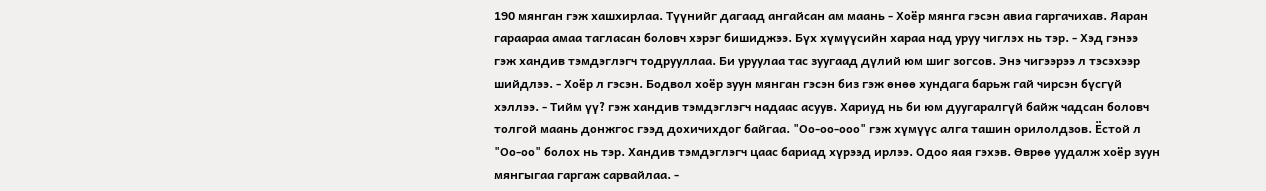190 мянган гэж хашхирлаа. Түүнийг дагаад ангайсан ам маань - Хоёр мянга гэсэн авиа гаргачихав. Яаран гараараа амаа тагласан боловч хэрэг бишиджээ. Бүх хүмүүсийн хараа над уруу чиглэх нь тэр. - Хэд гэнээ гэж хандив тэмдэглэгч тодрууллаа. Би уруулаа тас зуугаад дүлий юм шиг зогсов. Энэ чигээрээ л тэсэхээр шийдлээ. - Хоёр л гэсэн. Бодвол хоёр зуун мянган гэсэн биз гэж өнөө хундага барьж гай чирсэн бүсгүй хэллээ. - Тийм үү? гэж хандив тэмдэглэгч надаас асуув. Хариуд нь би юм дуугаралгүй байж чадсан боловч толгой маань донжгос гээд дохичихдог байгаа. "Оо-оо-ооо" гэж хүмүүс алга ташин орилолдзов. Ёстой л "Оо-оо" болох нь тэр. Хандив тэмдэглэгч цаас бариад хүрээд ирлээ. Одоо яая гэхэв. Өврөө уудалж хоёр зуун мянгыгаа гаргаж сарвайлаа. -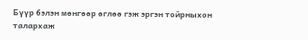Бүүр бэлэн мөнгөөр өглөө гэж эргэн тойрныхон талархаж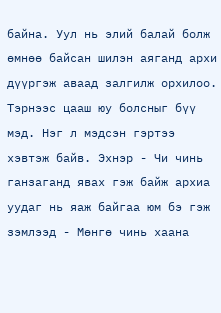байна. Уул нь элий балай болж өмнөө байсан шилэн аяганд архи дүүргэж аваад залгилж орхилоо. Тэрнээс цааш юу болсныг бүү мэд. Нэг л мэдсэн гэртээ хэвтэж байв. Эхнэр - Чи чинь ганзаганд явах гэж байж архиа уудаг нь яаж байгаа юм бэ гэж зэмлээд - Мөнгө чинь хаана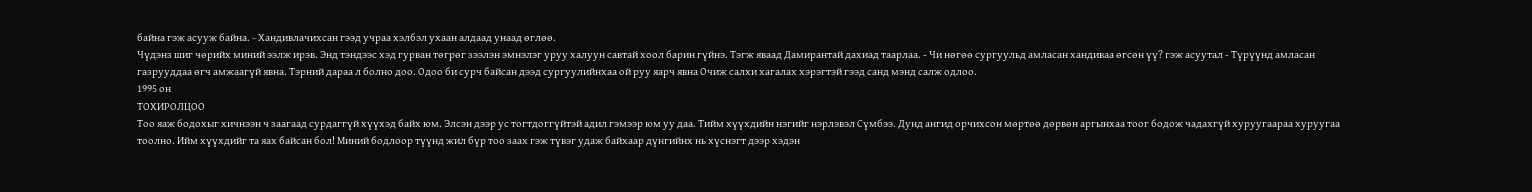байна гэж асууж байна. - Хандивлачихсан гээд учраа хэлбэл ухаан алдаад унаад өглөө.
Чүдэнз шиг чөрийх миний ээлж ирэв. Энд тэндээс хэд гурван төгрөг зээлэн эмнэлэг уруу халуун савтай хоол барин гүйнэ. Тэгж яваад Дамирантай дахиад таарлаа. - Чи нөгөө сургуульд амласан хандиваа өгсөн үү? гэж асуутал - Түрүүнд амласан газрууддаа өгч амжаагүй явна. Тэрний дараа л болно доо. Одоо би сурч байсан дээд сургуулийнхаа ой руу яарч явна Очиж салхи хагалах хэрэгтэй гээд санд мэнд салж одлоо.
1995 он
ТОХИРОЛЦОО
Тоо яаж бодохыг хичнээн ч заагаад сурдаггүй хүүхэд байх юм. Элсэн дээр ус тогтдоггүйтэй адил гэмээр юм уу даа. Тийм хүүхдийн нэгийг нэрлэвэл Сүмбээ. Дунд ангид орчихсон мөртөө дөрвөн аргынхаа тоог бодож чадахгүй хуруугаараа хуруугаа тоолно. Ийм хүүхдийг та яах байсан бол! Миний бодлоор түүнд жил бүр тоо заах гэж түвэг удаж байхаар дүнгийнх нь хүснэгт дээр хэдэн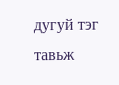дугуй тэг тавьж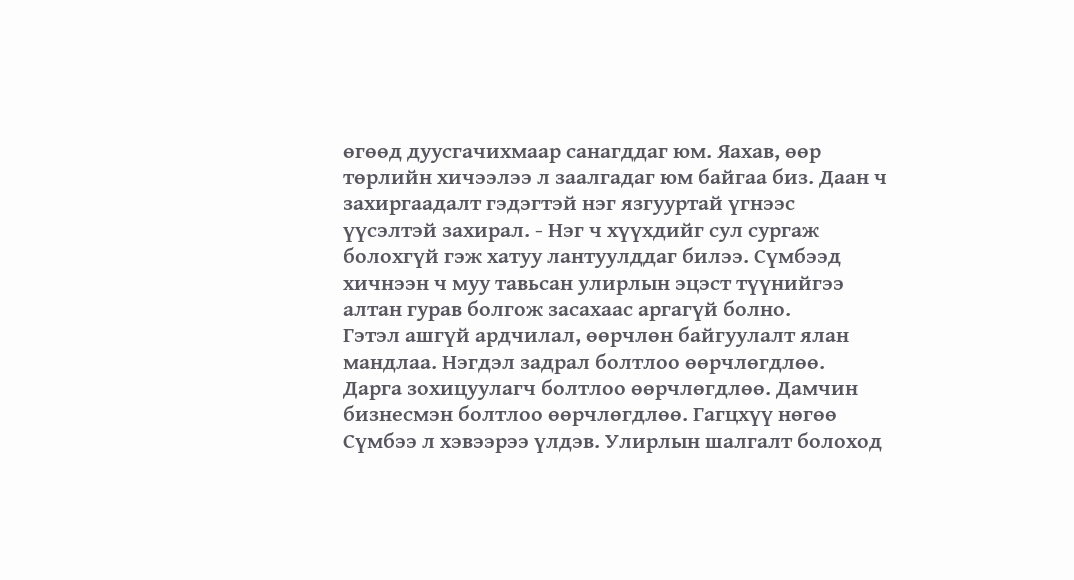өгөөд дуусгачихмаар санагддаг юм. Яахав, өөр төрлийн хичээлээ л заалгадаг юм байгаа биз. Даан ч захиргаадалт гэдэгтэй нэг язгууртай үгнээс үүсэлтэй захирал. - Нэг ч хүүхдийг сул сургаж болохгүй гэж хатуу лантуулддаг билээ. Сүмбээд хичнээн ч муу тавьсан улирлын эцэст түүнийгээ алтан гурав болгож засахаас аргагүй болно.
Гэтэл ашгүй ардчилал, өөрчлөн байгуулалт ялан мандлаа. Нэгдэл задрал болтлоо өөрчлөгдлөө. Дарга зохицуулагч болтлоо өөрчлөгдлөө. Дамчин бизнесмэн болтлоо өөрчлөгдлөө. Гагцхүү нөгөө Сүмбээ л хэвээрээ үлдэв. Улирлын шалгалт болоход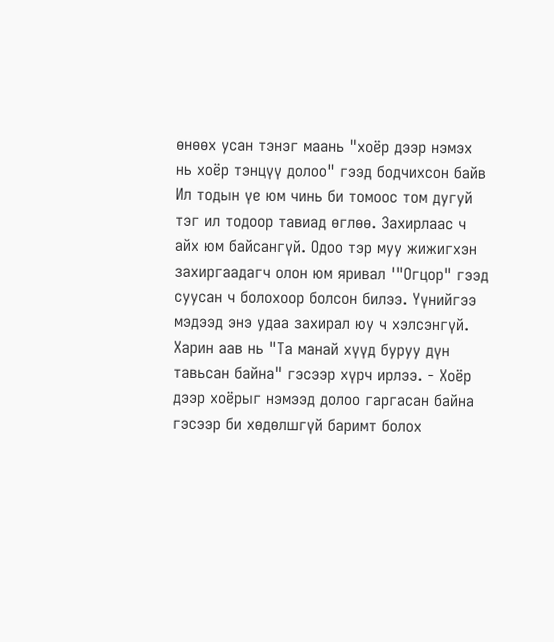өнөөх усан тэнэг маань "хоёр дээр нэмэх нь хоёр тэнцүү долоо" гээд бодчихсон байв Ил тодын үе юм чинь би томоос том дугуй тэг ил тодоор тавиад өглөө. Захирлаас ч айх юм байсангүй. Одоо тэр муу жижигхэн захиргаадагч олон юм яривал '"Огцор" гээд суусан ч болохоор болсон билээ. Yүнийгээ мэдээд энэ удаа захирал юу ч хэлсэнгүй. Харин аав нь "Та манай хүүд буруу дүн тавьсан байна" гэсээр хүрч ирлээ. - Хоёр дээр хоёрыг нэмээд долоо гаргасан байна гэсээр би хөдөлшгүй баримт болох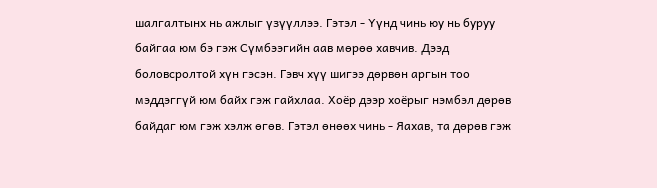шалгалтынх нь ажлыг үзүүллээ. Гэтэл - Yүнд чинь юу нь буруу байгаа юм бэ гэж Сүмбээгийн аав мөрөө хавчив. Дээд боловсролтой хүн гэсэн. Гэвч хүү шигээ дөрвөн аргын тоо мэддэггүй юм байх гэж гайхлаа. Хоёр дээр хоёрыг нэмбэл дөрөв байдаг юм гэж хэлж өгөв. Гэтэл өнөөх чинь - Яахав, та дөрөв гэж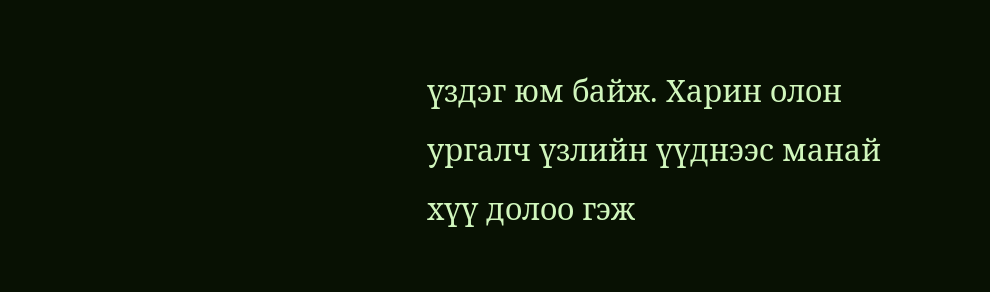үздэг юм байж. Харин олон ургалч үзлийн үүднээс манай хүү долоо гэж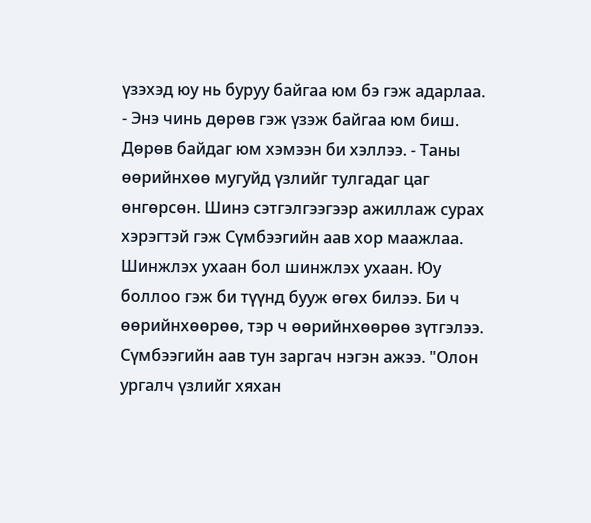үзэхэд юу нь буруу байгаа юм бэ гэж адарлаа. - Энэ чинь дөрөв гэж үзэж байгаа юм биш. Дөрөв байдаг юм хэмээн би хэллээ. - Таны өөрийнхөө мугуйд үзлийг тулгадаг цаг өнгөрсөн. Шинэ сэтгэлгээгээр ажиллаж сурах хэрэгтэй гэж Сүмбээгийн аав хор маажлаа. Шинжлэх ухаан бол шинжлэх ухаан. Юу боллоо гэж би түүнд бууж өгөх билээ. Би ч өөрийнхөөрөө, тэр ч өөрийнхөөрөө зүтгэлээ. Сүмбээгийн аав тун заргач нэгэн ажээ. "Олон ургалч үзлийг хяхан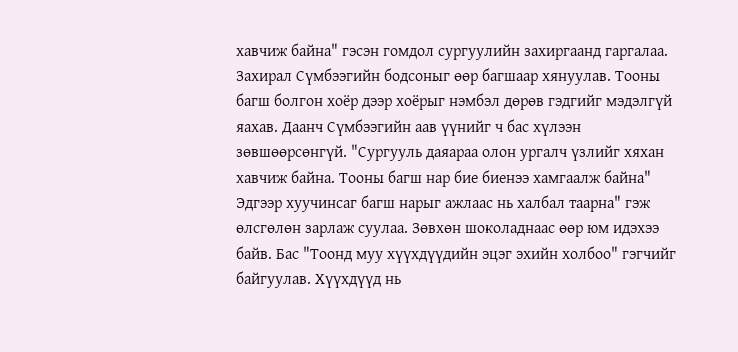хавчиж байна" гэсэн гомдол сургуулийн захиргаанд гаргалаа.
Захирал Сүмбээгийн бодсоныг өөр багшаар хянуулав. Тооны багш болгон хоёр дээр хоёрыг нэмбэл дөрөв гэдгийг мэдэлгүй яахав. Даанч Сүмбээгийн аав үүнийг ч бас хүлээн зөвшөөрсөнгүй. "Сургууль даяараа олон ургалч үзлийг хяхан хавчиж байна. Тооны багш нар бие биенээ хамгаалж байна" Эдгээр хуучинсаг багш нарыг ажлаас нь халбал таарна" гэж өлсгөлөн зарлаж суулаа. Зөвхөн шоколаднаас өөр юм идэхээ байв. Бас "Тоонд муу хүүхдүүдийн эцэг эхийн холбоо" гэгчийг байгуулав. Хүүхдүүд нь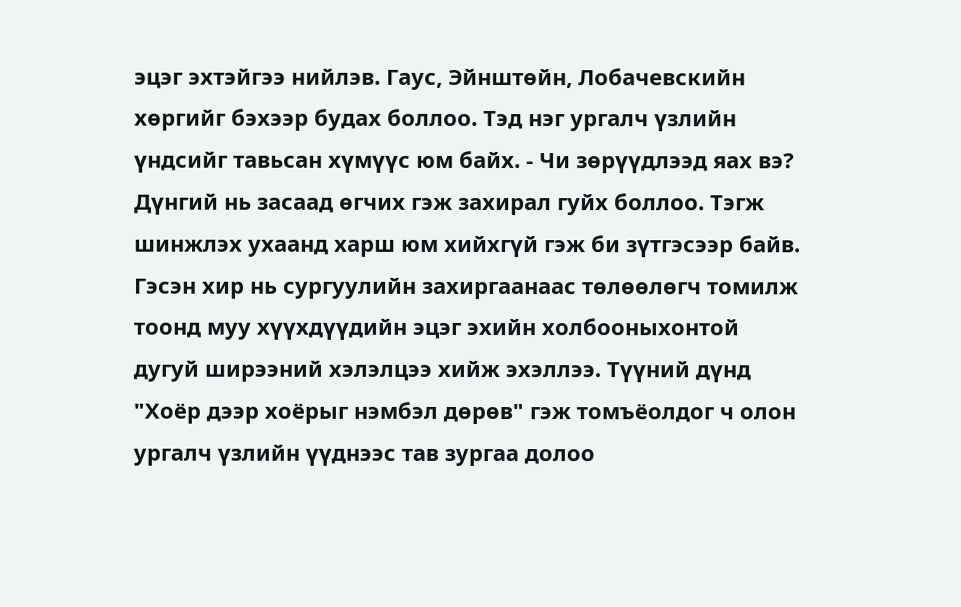эцэг эхтэйгээ нийлэв. Гаус, Эйнштөйн, Лобачевскийн хөргийг бэхээр будах боллоо. Тэд нэг ургалч үзлийн үндсийг тавьсан хүмүүс юм байх. - Чи зөрүүдлээд яах вэ? Дүнгий нь засаад өгчих гэж захирал гуйх боллоо. Тэгж шинжлэх ухаанд харш юм хийхгүй гэж би зүтгэсээр байв. Гэсэн хир нь сургуулийн захиргаанаас төлөөлөгч томилж тоонд муу хүүхдүүдийн эцэг эхийн холбооныхонтой дугуй ширээний хэлэлцээ хийж эхэллээ. Түүний дүнд "Хоёр дээр хоёрыг нэмбэл дөрөв" гэж томъёолдог ч олон ургалч үзлийн үүднээс тав зургаа долоо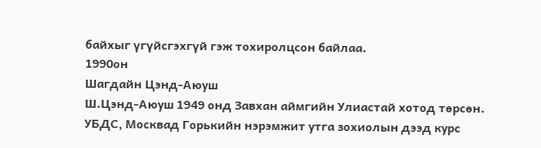байхыг үгүйсгэхгүй гэж тохиролцсон байлаа.
1990он
Шагдайн Цэнд-Аюуш
Ш.Цэнд-Аюуш 1949 онд Завхан аймгийн Улиастай хотод төрсөн. УБДС, Москвад Горькийн нэрэмжит утга зохиолын дээд курс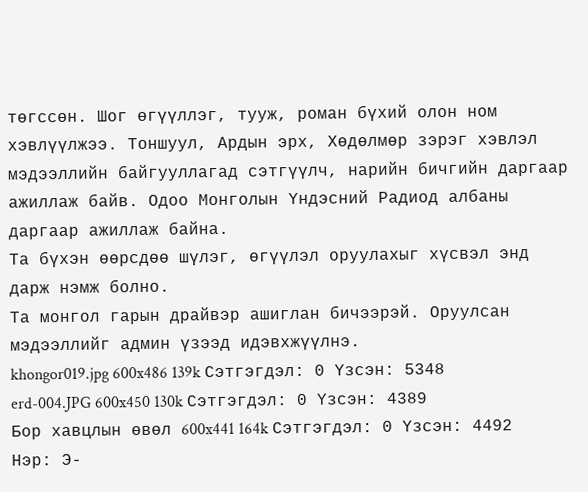төгссөн. Шог өгүүллэг, тууж, роман бүхий олон ном хэвлүүлжээ. Тоншуул, Ардын эрх, Хөдөлмөр зэрэг хэвлэл мэдээллийн байгууллагад сэтгүүлч, нарийн бичгийн даргаар ажиллаж байв. Одоо Монголын Yндэсний Радиод албаны даргаар ажиллаж байна.
Та бүхэн өөрсдөө шүлэг, өгүүлэл оруулахыг хүсвэл энд дарж нэмж болно.
Та монгол гарын драйвэр ашиглан бичээрэй. Оруулсан мэдээллийг админ үзээд идэвхжүүлнэ.
khongor019.jpg 600x486 139k Сэтгэгдэл: 0 Үзсэн: 5348
erd-004.JPG 600x450 130k Сэтгэгдэл: 0 Үзсэн: 4389
Бор хавцлын өвөл 600x441 164k Сэтгэгдэл: 0 Үзсэн: 4492
Нэр: Э-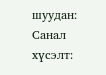шуудан: Санал хүсэлт: